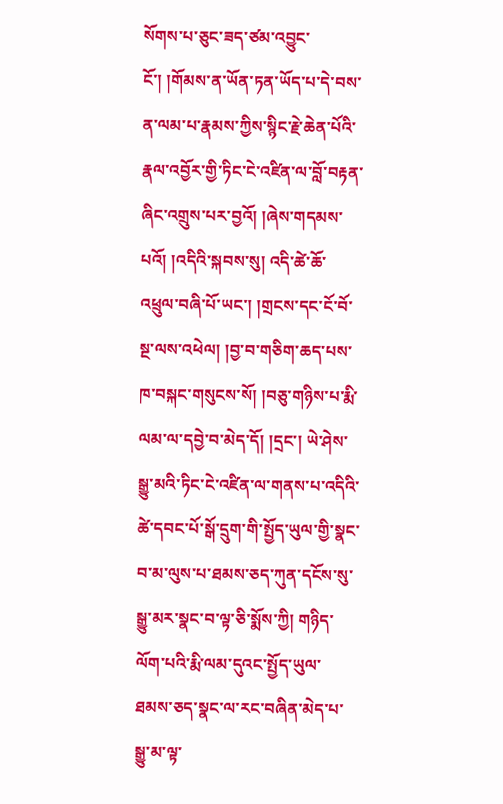སོགས་པ་ཅུང་ཟད་ཙམ་འབྱུང་ངོ་། །གོམས་ན་ཡོན་ཏན་ཡོད་པ་དེ་བས་ན་ལམ་པ་རྣམས་ཀྱིས་སྙིང་རྗེ་ཆེན་པོའི་རྣལ་འབྱོར་གྱི་ཏིང་ངེ་འཛིན་ལ་བློ་བརྟན་ཞིང་འགྲུས་པར་བྱའོ། །ཞེས་གདམས་པའོ། །འདིའི་སྐབས་སུ། འདི་ཚེ་ཆོ་འཕྲུལ་བཞི་པོ་ཡང་། །གྲངས་དང་ངོ་བོ་སྔ་ལས་འཕེལ། །བྱ་བ་གཅིག་ཆད་པས་ཁ་བསྐང་གསུངས་སོ། །བཅུ་གཉིས་པ་རྨི་ལམ་ལ་དབྱེ་བ་མེད་དོ། །དྲང་། ཡེ་ཤེས་སྒྱུ་མའི་ཏིང་ངེ་འཛིན་ལ་གནས་པ་འདིའི་ཚེ་དབང་པོ་སྒོ་དྲུག་གི་སྤྱོད་ཡུལ་གྱི་སྣང་བ་མ་ལུས་པ་ཐམས་ཅད་ཀུན་དངོས་སུ་སྒྱུ་མར་སྣང་བ་ལྟ་ཅི་སྨོས་ཀྱི། གཉིད་ལོག་པའི་རྨི་ལམ་དུའང་སྤྱོད་ཡུལ་ཐམས་ཅད་སྣང་ལ་རང་བཞིན་མེད་པ་སྒྱུ་མ་ལྟ་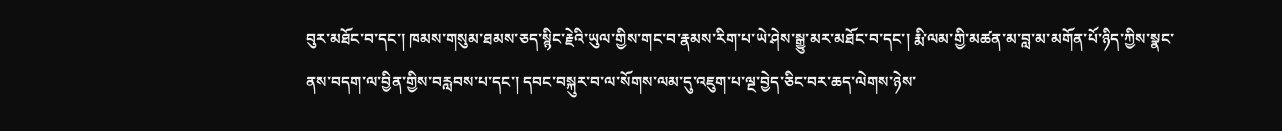བུར་མཐོང་བ་དང་། ཁམས་གསུམ་ཐམས་ཅད་སྙིང་རྗེའི་ཡུལ་གྱིས་གང་བ་རྣམས་རིག་པ་ཡེ་ཤེས་སྒྱུ་མར་མཐོང་བ་དང་། རྨི་ལམ་གྱི་མཚན་མ་བླ་མ་མགོན་པོ་ཉིད་ཀྱིས་སྣང་ནས་བདག་ལ་བྱིན་གྱིས་བརླབས་པ་དང་། དབང་བསྐུར་བ་ལ་སོགས་ལམ་དུ་འཇུག་པ་ལྔ་བྱེད་ཅིང་བར་ཆད་ལེགས་ཉེས་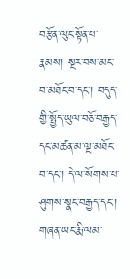བརྩོན་ལུང་སྟོན་པ་རྣམས། སྔར་བས་མང་བ་མཐོང་བ་དང་། བདུད་གྱི་སྤྱོད་ཡུལ་བཅོ་བརྒྱད་དང་མཚན་མ་ལྔ་མཐོང་བ་དང་། དེ་ལ་སོགས་པ་ཤུགས་སྣང་བརྒྱད་དང་། གཞན་ཡང་རྨི་ལམ་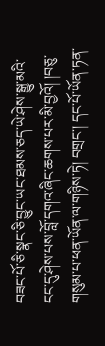བཟང་པོ་ཅི་སྣང་ཅི་བྱུང་ཡང་ཐམས་ཅད་ཡེ་ཤེས་སྒྱུ་མའི་ངང་དུ་ཤེས་པས་བློ་དགའ་ཞིང་ཆགས་པར་མི་བྱའོ། །བཅུ་གསུམ་པ་ཕན་ཡོན་ལ་གཉིས་ཏེ། བགྲང་། དང་པོ་ཡོན་ཏན་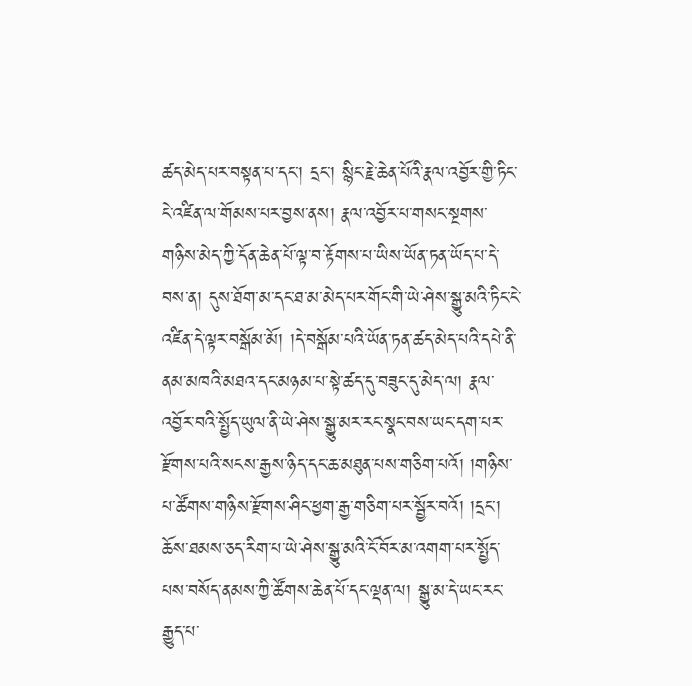ཚད་མེད་པར་བསྟན་པ་དང་། དྲང་། སྙིང་རྗེ་ཆེན་པོའི་རྣལ་འབྱོར་གྱི་ཏིང་ངེ་འཛིན་ལ་གོམས་པར་བྱས་ནས། རྣལ་འབྱོར་པ་གསང་སྔགས་གཉིས་མེད་ཀྱི་དོན་ཆེན་པོ་ལྟ་བ་རྟོགས་པ་ཡིས་ཡོན་ཏན་ཡོད་པ་དེ་བས་ན། དུས་ཐོག་མ་དང་ཐ་མ་མེད་པར་གོང་གི་ཡེ་ཤེས་སྒྱུ་མའི་ཏིང་ངེ་འཛིན་དེ་ལྟར་བསྒོམ་མོ། །དེ་བསྒོམ་པའི་ཡོན་ཏན་ཚད་མེད་པའི་དཔེ་ནི་ནམ་མཁའི་མཐའ་དང་མཉམ་པ་སྟེ་ཚད་དུ་བཟུང་དུ་མེད་ལ། རྣལ་འབྱོར་བའི་སྤྱོད་ཡུལ་ནི་ཡེ་ཤེས་སྒྱུ་མར་རང་སྣང་བས་ཡང་དག་པར་རྫོགས་པའི་སངས་རྒྱས་ཉིད་དང་ཆ་མཐུན་པས་གཅིག་པའོ། །གཉིས་པ་ཚོགས་གཉིས་རྫོགས་ཤིང་ཕྱག་རྒྱ་གཅིག་པར་སྦྱོར་བའོ། །དྲང་། ཆོས་ཐམས་ཅད་རིག་པ་ཡེ་ཤེས་སྒྱུ་མའི་ངོ་བོར་མ་འགག་པར་སྤྱོད་པས་བསོད་ནམས་ཀྱི་ཚོགས་ཆེན་པོ་དང་ལྡན་ལ། སྒྱུ་མ་དེ་ཡང་རང་རྒྱུད་པ་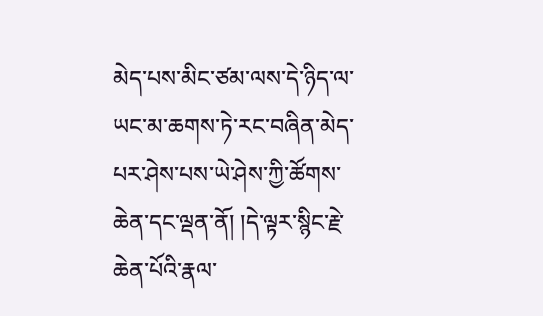མེད་པས་མིང་ཙམ་ལས་དེ་ཉིད་ལ་ཡང་མ་ཆགས་ཏེ་རང་བཞིན་མེད་པར་ཤེས་པས་ཡེ་ཤེས་ཀྱི་ཚོགས་ཆེན་དང་ལྡན་ནོ། །དེ་ལྟར་སྙིང་རྗེ་ཆེན་པོའི་རྣལ་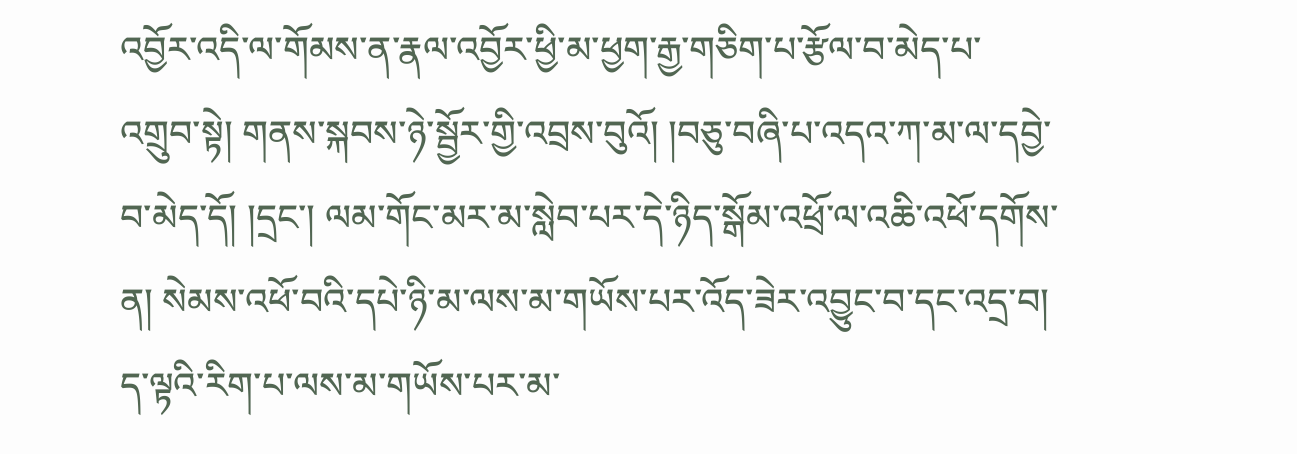འབྱོར་འདི་ལ་གོམས་ན་རྣལ་འབྱོར་ཕྱི་མ་ཕྱག་རྒྱ་གཅིག་པ་རྩོལ་བ་མེད་པ་འགྲུབ་སྟེ། གནས་སྐབས་ཉེ་སྦྱོར་གྱི་འབྲས་བུའོ། །བཅུ་བཞི་པ་འདའ་ཀ་མ་ལ་དབྱེ་བ་མེད་དོ། །དྲང་། ལམ་གོང་མར་མ་སླེབ་པར་དེ་ཉིད་སྒོམ་འཕྲོ་ལ་འཆི་འཕོ་དགོས་ན། སེམས་འཕོ་བའི་དཔེ་ཉི་མ་ལས་མ་གཡོས་པར་འོད་ཟེར་འབྱུང་བ་དང་འདྲ་བ། ད་ལྟའི་རིག་པ་ལས་མ་གཡོས་པར་མ་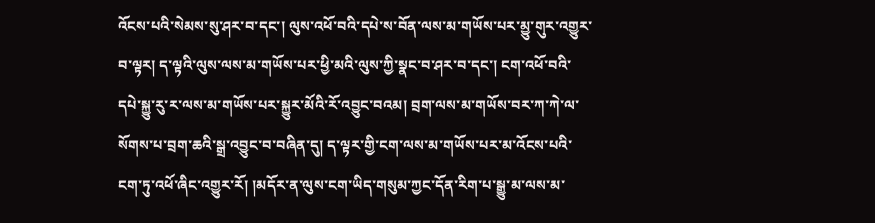འོངས་པའི་སེམས་སུ་ཤར་བ་དང་། ལུས་འཕོ་བའི་དཔེ་ས་བོན་ལས་མ་གཡོས་པར་མྱུ་གུར་འགྱུར་བ་ལྟར། ད་ལྟའི་ལུས་ལས་མ་གཡོས་པར་ཕྱི་མའི་ལུས་ཀྱི་སྣང་བ་ཤར་བ་དང་། ངག་འཕོ་བའི་དཔེ་སྐྱུ་རུ་ར་ལས་མ་གཡོས་པར་སྐྱུར་མོའི་རོ་འབྱུང་བའམ། བྲག་ལས་མ་གཡོས་བར་ཀ་ཀེ་ལ་སོགས་པ་བྲག་ཆའི་སྒྲ་འབྱུང་བ་བཞིན་དུ། ད་ལྟར་གྱི་ངག་ལས་མ་གཡོས་པར་མ་འོངས་པའི་ངག་ཏུ་འཕོ་ཞིང་འགྱུར་རོ། །མདོར་ན་ལུས་ངག་ཡིད་གསུམ་ཀྱང་དོན་རིག་པ་སྒྱུ་མ་ལས་མ་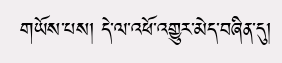གཡོས་པས། དེ་ལ་འཕོ་འགྱུར་མེད་བཞིན་དུ།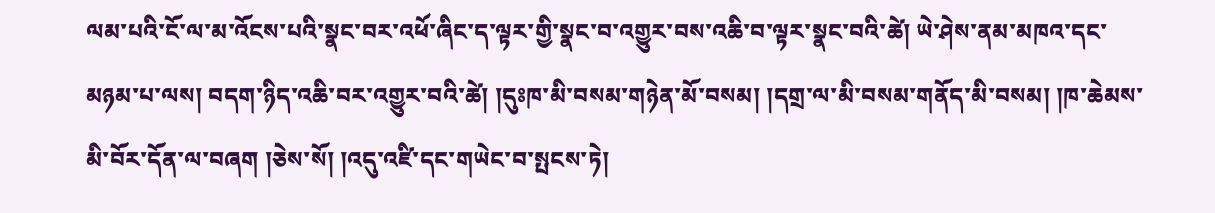ལམ་པའི་ངོ་ལ་མ་འོངས་པའི་སྣང་བར་འཕོ་ཞིང་ད་ལྟར་གྱི་སྣང་བ་འགྱུར་བས་འཆི་བ་ལྟར་སྣང་བའི་ཚེ། ཡེ་ཤེས་ནམ་མཁའ་དང་མཉམ་པ་ལས། བདག་ཉིད་འཆི་བར་འགྱུར་བའི་ཚེ། །དུཿཁ་མི་བསམ་གཉེན་མོ་བསམ། །དགྲ་ལ་མི་བསམ་གནོད་མི་བསམ། །ཁ་ཆེམས་མི་བོར་དོན་ལ་བཞག །ཅེས་སོ། །འདུ་འཛི་དང་གཡེང་བ་སྤངས་ཏེ།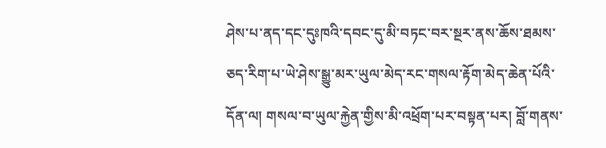ཤེས་པ་ནད་དང་དུཿཁའི་དབང་དུ་མི་བཏང་བར་སྔར་ནས་ཆོས་ཐམས་ཅད་རིག་པ་ཡེ་ཤེས་སྒྱུ་མར་ཡུལ་མེད་རང་གསལ་རྟོག་མེད་ཆེན་པོའི་དོན་ལ། གསལ་བ་ཡུལ་རྐྱེན་གྱིས་མི་འཕྲོག་པར་བསྟན་པར། བློ་གནས་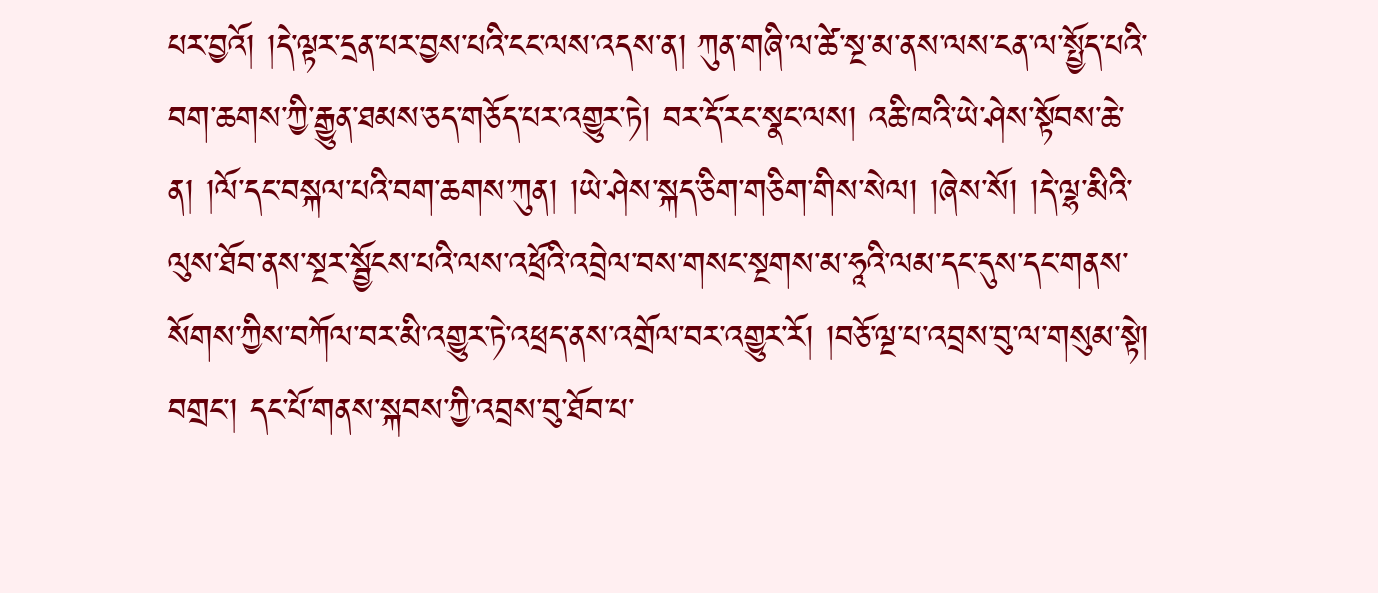པར་བྱའོ། །དེ་ལྟར་དྲན་པར་བྱས་པའི་ངང་ལས་འདས་ན། ཀུན་གཞི་ལ་ཚེ་སྔ་མ་ནས་ལས་ངན་ལ་སྤྱོད་པའི་བག་ཆགས་ཀྱི་རྒྱུན་ཐམས་ཅད་གཅོད་པར་འགྱུར་ཏེ། བར་དོ་རང་སྣང་ལས། འཆི་ཁའི་ཡེ་ཤེས་སྟོབས་ཆེ་ན། །ལོ་དང་བསྐལ་པའི་བག་ཆགས་ཀུན། །ཡེ་ཤེས་སྐད་ཅིག་གཅིག་གིས་སེལ། །ཞེས་སོ། །དེ་ལྷ་མིའི་ལུས་ཐོབ་ནས་སྔར་སྦྱོངས་པའི་ལས་འཕྲོའི་འབྲེལ་བས་གསང་སྔགས་མ་ཧཱའི་ལམ་དང་དུས་དང་གནས་སོགས་ཀྱིས་བཀོལ་བར་མི་འགྱུར་ཏེ་འཕྲད་ནས་འགྲོལ་བར་འགྱུར་རོ། །བཅོ་ལྔ་པ་འབྲས་བུ་ལ་གསུམ་སྟེ། བགྲང་། དང་པོ་གནས་སྐབས་ཀྱི་འབྲས་བུ་ཐོབ་པ་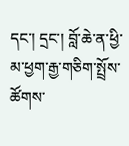དང་། དྲང་། བློ་ཆེ་ན་ཕྱི་མ་ཕྱག་རྒྱ་གཅིག་སྤྲོས་ཚོགས་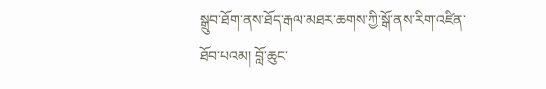སྒྲུབ་ཐོག་ནས་ཐོད་རྒལ་མཐར་ཆགས་ཀྱི་སྒོ་ནས་རིག་འཛིན་ཐོབ་པའམ། བློ་ཆུང་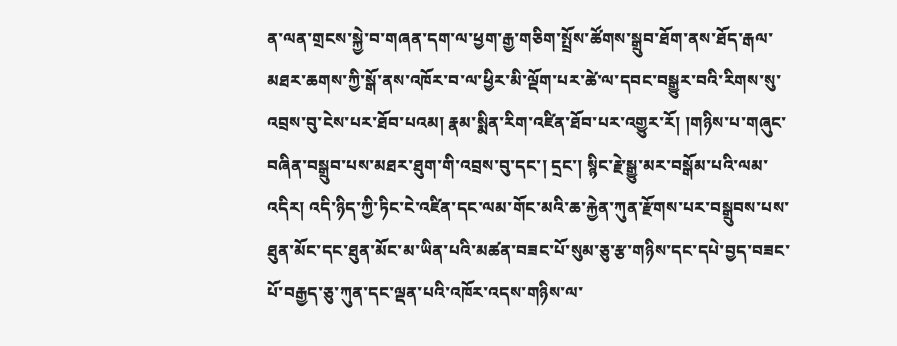ན་ལན་གྲངས་སྐྱེ་བ་གཞན་དག་ལ་ཕྱག་རྒྱ་གཅིག་སྤྲོས་ཚོགས་སྒྲུབ་ཐོག་ནས་ཐོད་རྒལ་མཐར་ཆགས་ཀྱི་སྒོ་ནས་འཁོར་བ་ལ་ཕྱིར་མི་ལྡོག་པར་ཚེ་ལ་དབང་བསྒྱུར་བའི་རིགས་སུ་འབྲས་བུ་ངེས་པར་ཐོབ་པའམ། རྣམ་སྨིན་རིག་འཛིན་ཐོབ་པར་འགྱུར་རོ། །གཉིས་པ་གཞུང་བཞིན་བསྒྲུབ་པས་མཐར་ཐུག་གི་འབྲས་བུ་དང་། དྲང་། སྙིང་རྗེ་སྒྱུ་མར་བསྒོམ་པའི་ལམ་འདིར། འདི་ཉིད་ཀྱི་ཏིང་ངེ་འཛིན་དང་ལམ་གོང་མའི་ཆ་རྐྱེན་ཀུན་རྫོགས་པར་བསྒྲུབས་པས་ཐུན་མོང་དང་ཐུན་མོང་མ་ཡིན་པའི་མཚན་བཟང་པོ་སུམ་ཅུ་རྩ་གཉིས་དང་དཔེ་བྱད་བཟང་པོ་བརྒྱད་ཅུ་ཀུན་དང་ལྡན་པའི་འཁོར་འདས་གཉིས་ལ་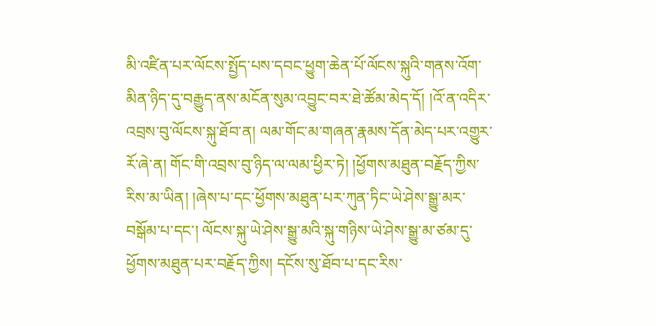མི་འཛིན་པར་ལོངས་སྤྱོད་པས་དབང་ཕྱུག་ཆེན་པོ་ལོངས་སྐུའི་གནས་འོག་མིན་ཉིད་དུ་བརྒྱུད་ནས་མངོན་སུམ་འབྱུང་བར་ཐེ་ཚོམ་མེད་དོ། །འོ་ན་འདིར་འབྲས་བུ་ལོངས་སྐུ་ཐོབ་ན། ལམ་གོང་མ་གཞན་རྣམས་དོན་མེད་པར་འགྱུར་རོ་ཞེ་ན། གོང་གི་འབྲས་བུ་ཉིད་ལ་ལམ་ཕྱིར་ཏེ། །ཕྱོགས་མཐུན་བརྗོད་ཀྱིས་རིས་མ་ཡིན། །ཞེས་པ་དང་ཕྱོགས་མཐུན་པར་ཀུན་ཏིང་ཡེ་ཤེས་སྒྱུ་མར་བསྒོམ་པ་དང་། ལོངས་སྐུ་ཡེ་ཤེས་སྒྱུ་མའི་སྐུ་གཉིས་ཡེ་ཤེས་སྒྱུ་མ་ཙམ་དུ་ཕྱོགས་མཐུན་པར་བརྗོད་ཀྱིས། དངོས་སུ་ཐོབ་པ་དང་རིས་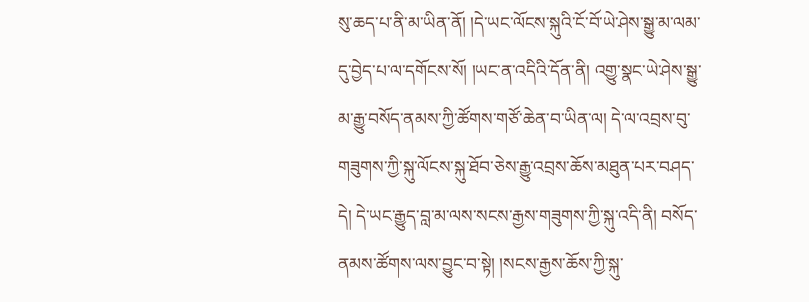སུ་ཆད་པ་ནི་མ་ཡིན་ནོ། །དེ་ཡང་ལོངས་སྐུའི་ངོ་བོ་ཡེ་ཤེས་སྒྱུ་མ་ལམ་དུ་བྱེད་པ་ལ་དགོངས་སོ། །ཡང་ན་འདིའི་དོན་ནི། འགྱུ་སྣང་ཡེ་ཤེས་སྒྱུ་མ་རྒྱུ་བསོད་ནམས་ཀྱི་ཚོགས་གཙོ་ཆེན་བ་ཡིན་ལ། དེ་ལ་འབྲས་བུ་གཟུགས་ཀྱི་སྐུ་ལོངས་སྐུ་ཐོབ་ཅེས་རྒྱུ་འབྲས་ཆོས་མཐུན་པར་བཤད་དེ། དེ་ཡང་རྒྱུད་བླ་མ་ལས་སངས་རྒྱས་གཟུགས་ཀྱི་སྐུ་འདི་ནི། བསོད་ནམས་ཚོགས་ལས་བྱུང་བ་སྟེ། །སངས་རྒྱས་ཆོས་ཀྱི་སྐུ་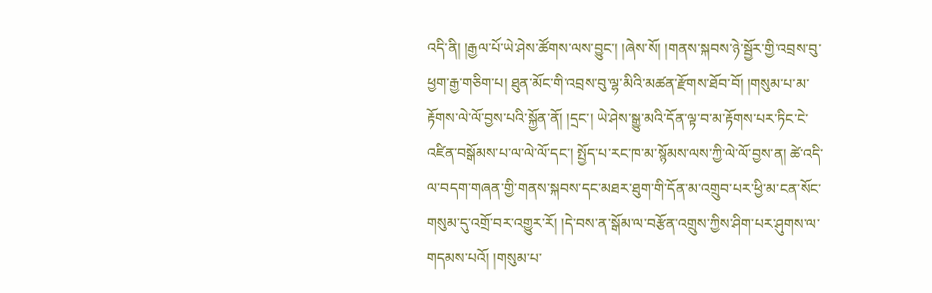འདི་ནི། །རྒྱལ་པོ་ཡེ་ཤེས་ཚོགས་ལས་བྱུང་། །ཞེས་སོ། །གནས་སྐབས་ཉེ་སྦྱོར་གྱི་འབྲས་བུ་ཕྱག་རྒྱ་གཅིག་པ། ཐུན་མོང་གི་འབྲས་བུ་ལྷ་མིའི་མཚན་རྫོགས་ཐོབ་བོ། །གསུམ་པ་མ་རྟོགས་ལེ་ལོ་བྱས་པའི་སྐྱོན་ནོ། །དྲང་། ཡེ་ཤེས་སྒྱུ་མའི་དོན་ལྟ་བ་མ་རྟོགས་པར་ཏིང་ངེ་འཛིན་བསྒོམས་པ་ལ་ལེ་ལོ་དང་། སྤྱོད་པ་རང་ཁ་མ་སྙོམས་ལས་ཀྱི་ལེ་ལོ་བྱས་ན། ཚེ་འདི་ལ་བདག་གཞན་གྱི་གནས་སྐབས་དང་མཐར་ཐུག་གི་དོན་མ་འགྲུབ་པར་ཕྱི་མ་ངན་སོང་གསུམ་དུ་འགྲོ་བར་འགྱུར་རོ། །དེ་བས་ན་སྒོམ་ལ་བརྩོན་འགྲུས་ཀྱིས་ཤིག་པར་ཤུགས་ལ་གདམས་པའོ། །གསུམ་པ་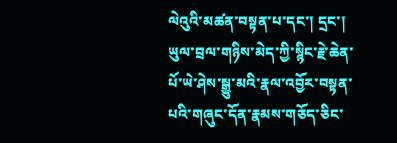ལེའུའི་མཚན་བསྟན་པ་དང་། དྲང་། ཡུལ་བྲལ་གཉིས་མེད་ཀྱི་སྙིང་རྗེ་ཆེན་པོ་ཡེ་ཤེས་སྒྱུ་མའི་རྣལ་འབྱོར་བསྟན་པའི་གཞུང་དོན་རྣམས་གཅོད་ཅིང་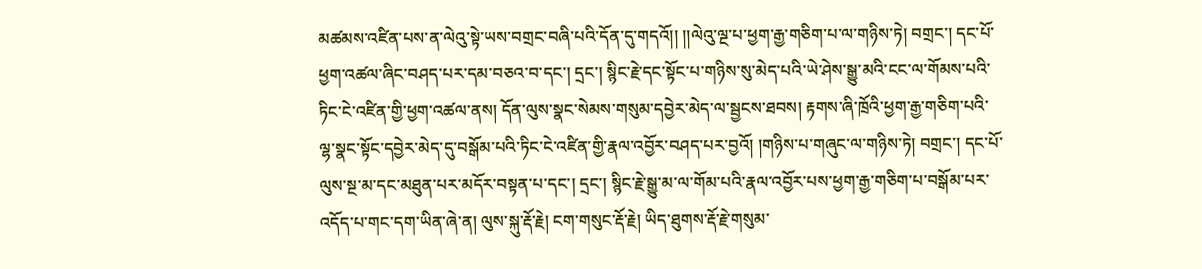མཚམས་འཛིན་པས་ན་ལེའུ་སྟེ་ཡས་བགྲང་བཞི་པའི་དོན་དུ་གདའོ།། །།ལེའུ་ལྔ་པ་ཕྱག་རྒྱ་གཅིག་པ་ལ་གཉིས་ཏེ། བགྲང་། དང་པོ་ཕྱག་འཚལ་ཞིང་བཤད་པར་དམ་བཅའ་བ་དང་། དྲང་། སྙིང་རྗེ་དང་སྟོང་པ་གཉིས་སུ་མེད་པའི་ཡེ་ཤེས་སྒྱུ་མའི་ངང་ལ་གོམས་པའི་ཏིང་ངེ་འཛིན་གྱི་ཕྱག་འཚལ་ནས། དོན་ལུས་སྣང་སེམས་གསུམ་དབྱེར་མེད་ལ་སྦྱངས་ཐབས། རྟགས་ཞི་ཁྲོའི་ཕྱག་རྒྱ་གཅིག་པའི་ལྷ་སྣང་སྟོང་དབྱེར་མེད་དུ་བསྒོམ་པའི་ཏིང་ངེ་འཛིན་གྱི་རྣལ་འབྱོར་བཤད་པར་བྱའོ། །གཉིས་པ་གཞུང་ལ་གཉིས་ཏེ། བགྲང་། དང་པོ་ལུས་སྔ་མ་དང་མཐུན་པར་མདོར་བསྟན་པ་དང་། དྲང་། སྙིང་རྗེ་སྒྱུ་མ་ལ་གོམ་པའི་རྣལ་འབྱོར་པས་ཕྱག་རྒྱ་གཅིག་པ་བསྒོམ་པར་འདོད་པ་གང་དག་ཡིན་ཞེ་ན། ལུས་སྐུ་རྡོ་རྗེ། ངག་གསུང་རྡོ་རྗེ། ཡིད་ཐུགས་རྡོ་རྗེ་གསུམ་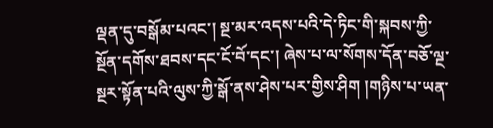ལྡན་དུ་བསྒོམ་པའང་། སྔ་མར་འདས་པའི་དེ་ཏིང་གི་སྐབས་ཀྱི་སྔོན་དགོས་ཐབས་དང་ངོ་བོ་དང་། ཞེས་པ་ལ་སོགས་དོན་བཅོ་ལྔ་སྔར་སྟོན་པའི་ལུས་ཀྱི་སྒོ་ནས་ཤེས་པར་གྱིས་ཤིག །གཉིས་པ་ཡན་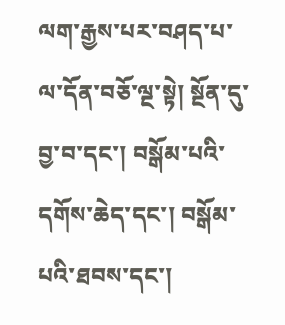ལག་རྒྱས་པར་བཤད་པ་ལ་དོན་བཅོ་ལྔ་སྟེ། སྔོན་དུ་བྱ་བ་དང་། བསྒོམ་པའི་དགོས་ཆེད་དང་། བསྒོམ་པའི་ཐབས་དང་།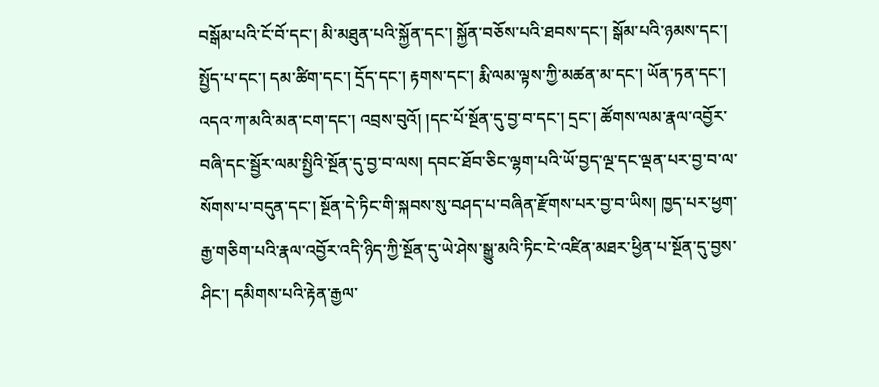བསྒོམ་པའི་ངོ་བོ་དང་། མི་མཐུན་པའི་སྐྱོན་དང་། སྐྱོན་བཅོས་པའི་ཐབས་དང་། སྒོམ་པའི་ཉམས་དང་། སྤྱོད་པ་དང་། དམ་ཚིག་དང་། དྲོད་དང་། རྟགས་དང་། རྨི་ལམ་ལྟས་ཀྱི་མཚན་མ་དང་། ཡོན་ཏན་དང་། འདའ་ཀ་མའི་མན་ངག་དང་། འབྲས་བུའོ། །དང་པོ་སྔོན་དུ་བྱ་བ་དང་། དྲང་། ཚོགས་ལམ་རྣལ་འབྱོར་བཞི་དང་སྦྱོར་ལམ་སྤྱིའི་སྔོན་དུ་བྱ་བ་ལས། དབང་ཐོབ་ཅིང་ལྷག་པའི་ཡོ་བྱད་ལྔ་དང་ལྡན་པར་བྱ་བ་ལ་སོགས་པ་བདུན་དང་། སྔོན་དེ་ཏིང་གི་སྐབས་སུ་བཤད་པ་བཞིན་རྫོགས་པར་བྱ་བ་ཡིས། ཁྱད་པར་ཕྱག་རྒྱ་གཅིག་པའི་རྣལ་འབྱོར་འདི་ཉིད་ཀྱི་སྔོན་དུ་ཡེ་ཤེས་སྒྱུ་མའི་ཏིང་ངེ་འཛིན་མཐར་ཕྱིན་པ་སྔོན་དུ་བྱས་ཤིང་། དམིགས་པའི་རྟེན་རྒྱལ་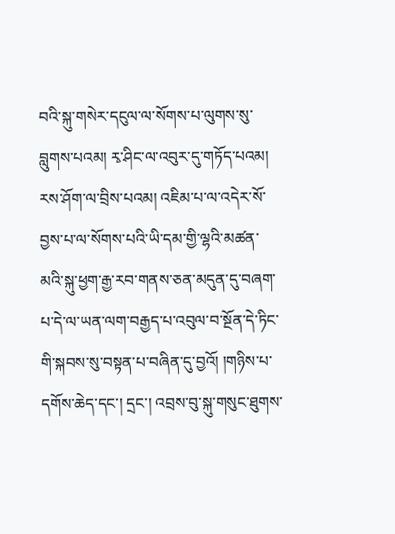བའི་སྐུ་གསེར་དངུལ་ལ་སོགས་པ་ལུགས་སུ་བླུགས་པའམ། རྭ་ཤིང་ལ་འབུར་དུ་གཏོད་པའམ། རས་ཤོག་ལ་བྲིས་པའམ། འཇིམ་པ་ལ་འདེར་སོ་བྱས་པ་ལ་སོགས་པའི་ཡི་དམ་གྱི་ལྷའི་མཚན་མའི་སྐུ་ཕྱག་རྒྱ་རབ་གནས་ཅན་མདུན་དུ་བཞག་པ་དེ་ལ་ཡན་ལག་བརྒྱད་པ་འབུལ་བ་སྔོན་དེ་ཏིང་གི་སྐབས་སུ་བསྟན་པ་བཞིན་དུ་བྱའོ། །གཉིས་པ་དགོས་ཆེད་དང་། དྲང་། འབྲས་བུ་སྐུ་གསུང་ཐུགས་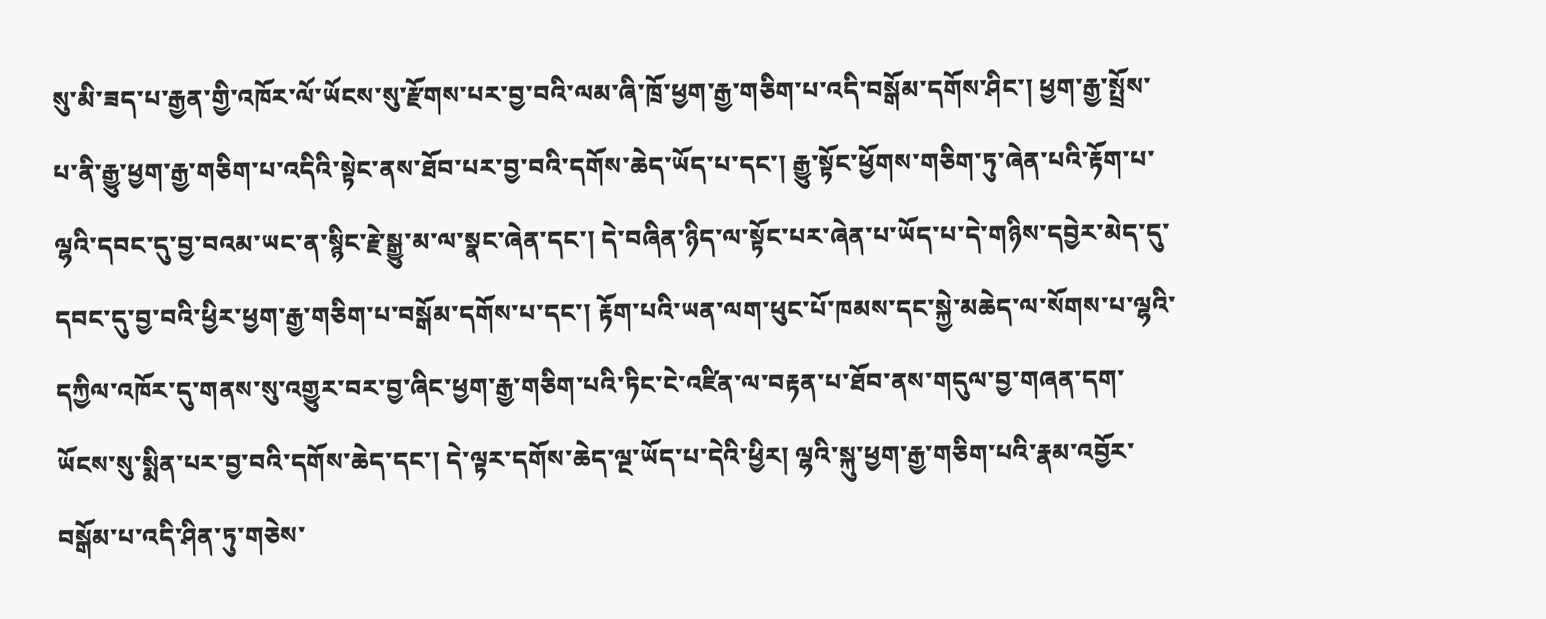སུ་མི་ཟད་པ་རྒྱན་གྱི་འཁོར་ལོ་ཡོངས་སུ་རྫོགས་པར་བྱ་བའི་ལམ་ཞི་ཁྲོ་ཕྱག་རྒྱ་གཅིག་པ་འདི་བསྒོམ་དགོས་ཤིང་། ཕྱག་རྒྱ་སྤྲོས་པ་ནི་རྒྱུ་ཕྱག་རྒྱ་གཅིག་པ་འདིའི་སྟེང་ནས་ཐོབ་པར་བྱ་བའི་དགོས་ཆེད་ཡོད་པ་དང་། རྒྱུ་སྟོང་ཕྱོགས་གཅིག་ཏུ་ཞེན་པའི་རྟོག་པ་ལྷའི་དབང་དུ་བྱ་བའམ་ཡང་ན་སྙིང་རྗེ་སྒྱུ་མ་ལ་སྣང་ཞེན་དང་། དེ་བཞིན་ཉིད་ལ་སྟོང་པར་ཞེན་པ་ཡོད་པ་དེ་གཉིས་དབྱེར་མེད་དུ་དབང་དུ་བྱ་བའི་ཕྱིར་ཕྱག་རྒྱ་གཅིག་པ་བསྒོམ་དགོས་པ་དང་། རྟོག་པའི་ཡན་ལག་ཕུང་པོ་ཁམས་དང་སྐྱེ་མཆེད་ལ་སོགས་པ་ལྷའི་དཀྱིལ་འཁོར་དུ་གནས་སུ་འགྱུར་བར་བྱ་ཞིང་ཕྱག་རྒྱ་གཅིག་པའི་ཏིང་ངེ་འཛིན་ལ་བརྟན་པ་ཐོབ་ནས་གདུལ་བྱ་གཞན་དག་ཡོངས་སུ་སྨིན་པར་བྱ་བའི་དགོས་ཆེད་དང་། དེ་ལྟར་དགོས་ཆེད་ལྔ་ཡོད་པ་དེའི་ཕྱིར། ལྷའི་སྐུ་ཕྱག་རྒྱ་གཅིག་པའི་རྣམ་འབྱོར་བསྒོམ་པ་འདི་ཤིན་ཏུ་གཅེས་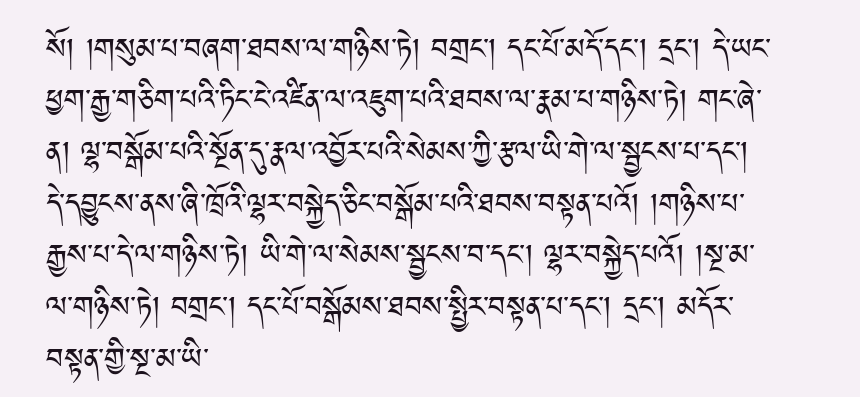སོ། །གསུམ་པ་བཞག་ཐབས་ལ་གཉིས་ཏེ། བགྲང་། དང་པོ་མདོ་དང་། དྲང་། དེ་ཡང་ཕྱག་རྒྱ་གཅིག་པའི་ཏིང་ངེ་འཛིན་ལ་འཇུག་པའི་ཐབས་ལ་རྣམ་པ་གཉིས་ཏེ། གང་ཞེ་ན། ལྷ་བསྒོམ་པའི་སྔོན་དུ་རྣལ་འབྱོར་པའི་སེམས་ཀྱི་རྩལ་ཡི་གེ་ལ་སྦྱངས་པ་དང་། དེ་དབྱུངས་ནས་ཞི་ཁྲོའི་ལྷར་བསྐྱེད་ཅིང་བསྒོམ་པའི་ཐབས་བསྟན་པའོ། །གཉིས་པ་རྒྱས་པ་དེ་ལ་གཉིས་ཏེ། ཡི་གེ་ལ་སེམས་སྦྱངས་བ་དང་། ལྷར་བསྐྱེད་པའོ། །སྔ་མ་ལ་གཉིས་ཏེ། བགྲང་། དང་པོ་བསྒོམས་ཐབས་སྤྱིར་བསྟན་པ་དང་། དྲང་། མདོར་བསྟན་གྱི་སྔ་མ་ཡི་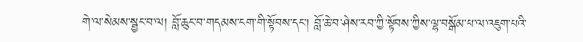གེ་ལ་སེམས་སྦྱང་བ་ལ། བློ་ཆུང་བ་གདམས་ངག་གི་སྟོབས་དང་། བློ་ཆེ་བ་ཤེས་རབ་ཀྱི་སྟོབས་ཀྱིས་ལྷ་བསྒོམ་པ་ལ་འཇུག་པའི་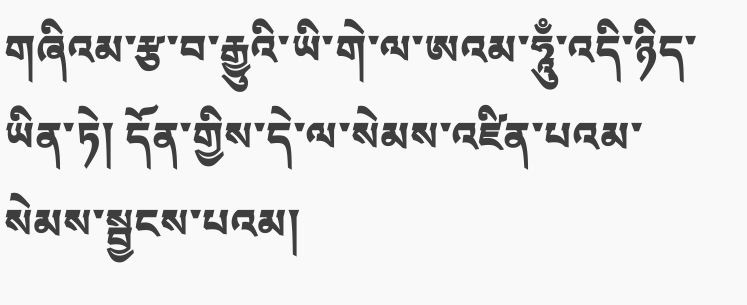གཞིའམ་རྩ་བ་རྒྱུའི་ཡི་གེ་ལ་ཨའམ་ཧཱུྃ་འདི་ཉིད་ཡིན་ཏེ། དོན་གྱིས་དེ་ལ་སེམས་འཛིན་པའམ་སེམས་སྦྱངས་པའམ།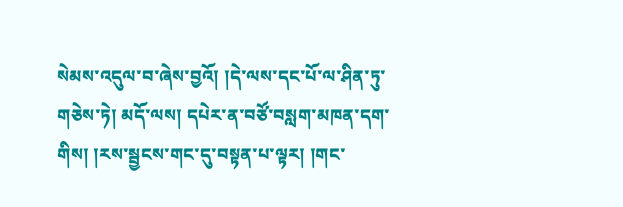སེམས་འདུལ་བ་ཞེས་བྱའོ། །དེ་ལས་དང་པོ་ལ་ཤིན་ཏུ་གཅེས་ཏེ། མདོ་ལས། དཔེར་ན་བཙོ་བསླག་མཁན་དག་གིས། །རས་སྦྱངས་གང་དུ་བསྟན་པ་ལྟར། །གང་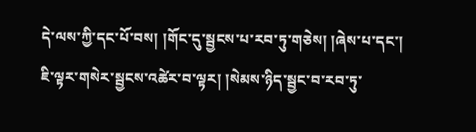དེ་ལས་ཀྱི་དང་པོ་བས། །གོང་དུ་སྦྱངས་པ་རབ་ཏུ་གཅེས། །ཞེས་པ་དང་། ཇི་ལྟར་གསེར་སྦྱངས་འཚེར་བ་ལྟར། །སེམས་ཉིད་སྦྱང་བ་རབ་ཏུ་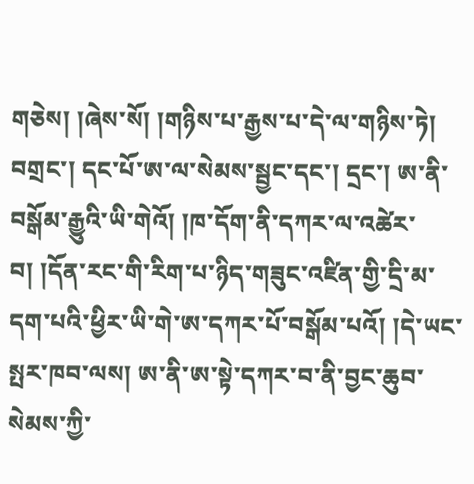གཅེས། །ཞེས་སོ། །གཉིས་པ་རྒྱས་པ་དེ་ལ་གཉིས་ཏེ། བགྲང་། དང་པོ་ཨ་ལ་སེམས་སྦྱང་དང་། དྲང་། ཨ་ནི་བསྒོམ་རྒྱུའི་ཡི་གེའོ། །ཁ་དོག་ནི་དཀར་ལ་འཚེར་བ། །དོན་རང་གི་རིག་པ་ཉིད་གཟུང་འཛིན་གྱི་དྲི་མ་དག་པའི་ཕྱིར་ཡི་གེ་ཨ་དཀར་པོ་བསྒོམ་པའོ། །དེ་ཡང་སྤར་ཁབ་ལས། ཨ་ནི་ཨ་སྟེ་དཀར་བ་ནི་བྱང་ཆུབ་སེམས་ཀྱི་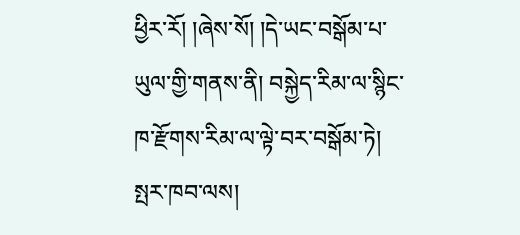ཕྱིར་རོ། །ཞེས་སོ། །དེ་ཡང་བསྒོམ་པ་ཡུལ་གྱི་གནས་ནི། བསྐྱེད་རིམ་ལ་སྙིང་ཁ་རྫོགས་རིམ་ལ་ལྟེ་བར་བསྒོམ་ཏེ། སྤར་ཁབ་ལས།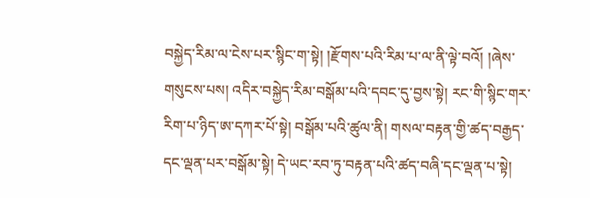བསྐྱེད་རིམ་ལ་ངེས་པར་སྙིང་ག་སྟེ། །རྫོགས་པའི་རིམ་པ་ལ་ནི་ལྟེ་བའོ། །ཞེས་གསུངས་པས། འདིར་བསྐྱེད་རིམ་བསྒོམ་པའི་དབང་དུ་བྱས་སྟེ། རང་གི་སྙིང་གར་རིག་པ་ཉིད་ཨ་དཀར་པོ་སྟེ། བསྒོམ་པའི་ཚུལ་ནི། གསལ་བརྟན་གྱི་ཚད་བརྒྱད་དང་ལྡན་པར་བསྒོམ་སྟེ། དེ་ཡང་རབ་ཏུ་བརྟན་པའི་ཚད་བཞི་དང་ལྡན་པ་སྟེ།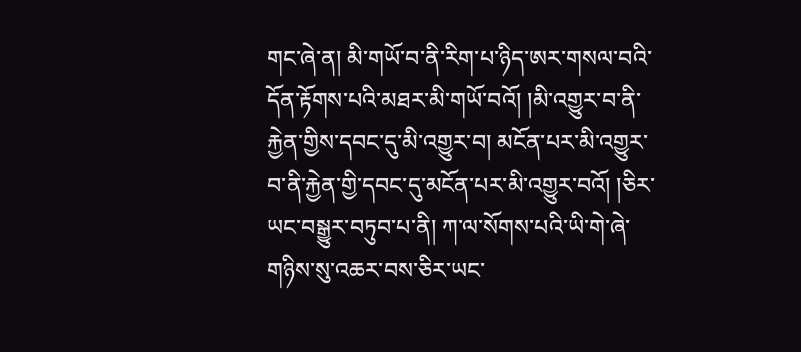གང་ཞེ་ན། མི་གཡོ་བ་ནི་རིག་པ་ཉིད་ཨར་གསལ་བའི་དོན་རྟོགས་པའི་མཐར་མི་གཡོ་བའོ། །མི་འགྱུར་བ་ནི་རྐྱེན་གྱིས་དབང་དུ་མི་འགྱུར་བ། མངོན་པར་མི་འགྱུར་བ་ནི་རྐྱེན་གྱི་དབང་དུ་མངོན་པར་མི་འགྱུར་བའོ། །ཅིར་ཡང་བསྒྱུར་བཏུབ་པ་ནི། ཀ་ལ་སོགས་པའི་ཡི་གེ་ཞེ་གཉིས་སུ་འཆར་བས་ཅིར་ཡང་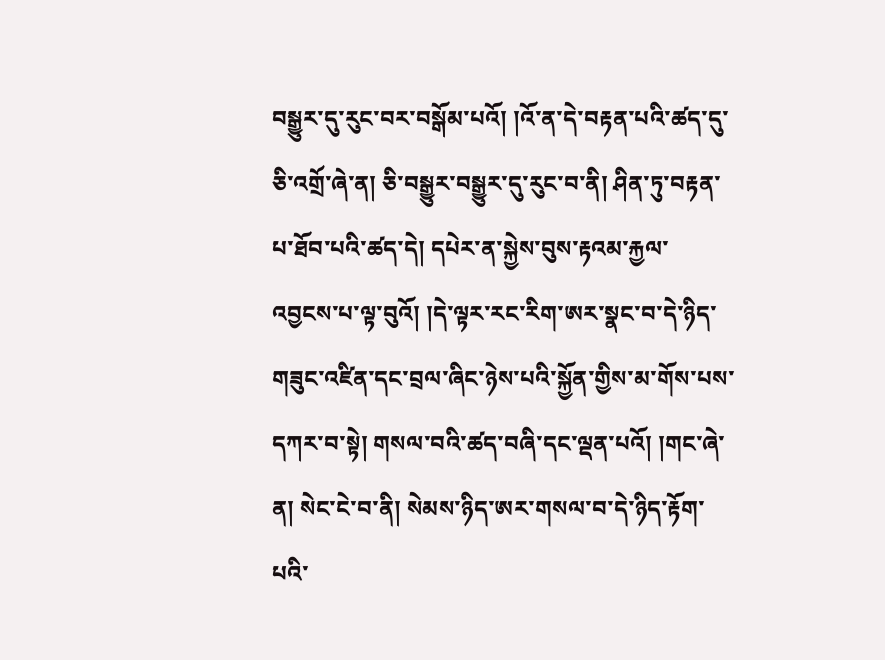བསྒྱུར་དུ་རུང་བར་བསྒོམ་པའོ། །འོ་ན་དེ་བརྟན་པའི་ཚད་དུ་ཅི་འགྲོ་ཞེ་ན། ཅི་བསྒྱུར་བསྒྱུར་དུ་རུང་བ་ནི། ཤིན་ཏུ་བརྟན་པ་ཐོབ་པའི་ཚད་དེ། དཔེར་ན་སྐྱེས་བུས་རྟའམ་རྐྱལ་འབྱངས་པ་ལྟ་བུའོ། །དེ་ལྟར་རང་རིག་ཨར་སྣང་བ་དེ་ཉིད་གཟུང་འཛིན་དང་བྲལ་ཞིང་ཉེས་པའི་སྐྱོན་གྱིས་མ་གོས་པས་དཀར་བ་སྟེ། གསལ་བའི་ཚད་བཞི་དང་ལྡན་པའོ། །གང་ཞེ་ན། སེང་ངེ་བ་ནི། སེམས་ཉིད་ཨར་གསལ་བ་དེ་ཉིད་རྟོག་པའི་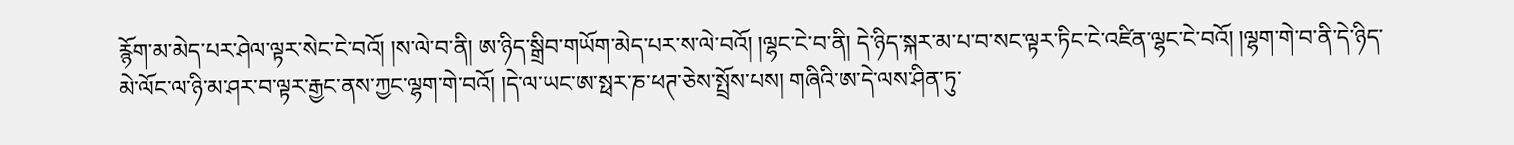རྙོག་མ་མེད་པར་ཤེལ་ལྟར་སེང་ངེ་བའོ། །ས་ལེ་བ་ནི། ཨ་ཉིད་སྒྲིབ་གཡོག་མེད་པར་ས་ལེ་བའོ། །ལྷང་ངེ་བ་ནི། དེ་ཉིད་སྐར་མ་པ་བ་སང་ལྟར་ཏིང་ངེ་འཛིན་ལྷང་ངེ་བའོ། །ལྷག་གེ་བ་ནི་དེ་ཉིད་མེ་ལོང་ལ་ཉི་མ་ཤར་བ་ལྟར་རྒྱང་ནས་ཀྱང་ལྷག་གེ་བའོ། །དེ་ལ་ཡང་ཨ་སྥར་ཎ་ཕཊ་ཅེས་སྤྲོས་པས། གཞིའི་ཨ་དེ་ལས་ཤིན་ཏུ་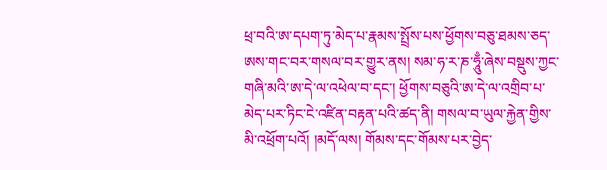ཕྲ་བའི་ཨ་དཔག་ཏུ་མེད་པ་རྣམས་སྤྲོས་པས་ཕྱོགས་བཅུ་ཐམས་ཅད་ཨས་གང་བར་གསལ་བར་གྱུར་ནས། སམ་ཧ་ར་ཎ་ཧཱུྃ་ཞེས་བསྡུས་ཀྱང་གཞི་མའི་ཨ་དེ་ལ་འཕེལ་བ་དང་། ཕྱོགས་བཅུའི་ཨ་དེ་ལ་འགྲིབ་པ་མེད་པར་ཏིང་ངེ་འཛིན་བརྟན་པའི་ཚད་ནི། གསལ་བ་ཡུལ་རྐྱེན་གྱིས་མི་འཕྲོག་པའོ། །མདོ་ལས། གོམས་དང་གོམས་པར་བྱེད་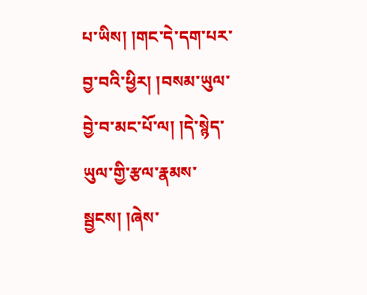པ་ཡིས། །གང་དེ་དག་པར་བྱ་བའི་ཕྱིར། །བསམ་ཡུལ་བྱེ་བ་མང་པོ་ལ། །དེ་སྙེད་ཡུལ་གྱི་རྩལ་རྣམས་སྦྱངས། །ཞེས་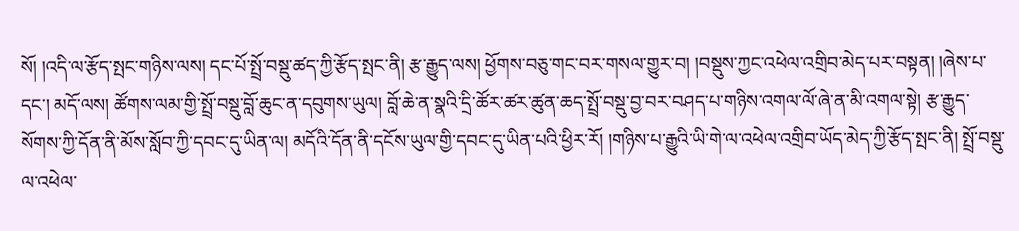སོ། །འདི་ལ་རྩོད་སྤང་གཉིས་ལས། དང་པོ་སྤྲོ་བསྡུ་ཚད་ཀྱི་རྩོད་སྤང་ནི། རྩ་རྒྱུད་ལས། ཕྱོགས་བཅུ་གང་བར་གསལ་གྱུར་བ། །བསྡུས་ཀྱང་འཕེལ་འགྲིབ་མེད་པར་བསྟན། །ཞེས་པ་དང་། མདོ་ལས། ཚོགས་ལམ་གྱི་སྤྲོ་བསྡུ་བློ་ཆུང་ན་དབུགས་ཡུལ། བློ་ཆེ་ན་སྣའི་དྲི་ཚོར་ཚར་ཚུན་ཆད་སྤྲོ་བསྡུ་བྱ་བར་བཤད་པ་གཉིས་འགལ་ལོ་ཞེ་ན་མི་འགལ་སྟེ། རྩ་རྒྱུད་སོགས་ཀྱི་དོན་ནི་མོས་སློབ་ཀྱི་དབང་དུ་ཡིན་ལ། མདོའི་དོན་ནི་དངོས་ཡུལ་གྱི་དབང་དུ་ཡིན་པའི་ཕྱིར་རོ། །གཉིས་པ་རྒྱུའི་ཡི་གེ་ལ་འཕེལ་འགྲིབ་ཡོད་མེད་ཀྱི་རྩོད་སྤང་ནི། སྤྲོ་བསྡུ་ལ་འཕེལ་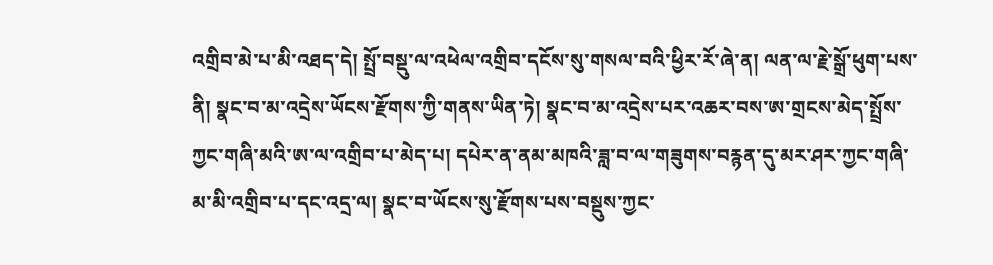འགྲིབ་མེ་པ་མི་འཐད་དེ། སྤྲོ་བསྡུ་ལ་འཕེལ་འགྲིབ་དངོས་སུ་གསལ་བའི་ཕྱིར་རོ་ཞེ་ན། ལན་ལ་རྗེ་སྒྲོ་ཕུག་པས་ནི། སྣང་བ་མ་འདྲེས་ཡོངས་རྫོགས་ཀྱི་གནས་ཡིན་ཏེ། སྣང་བ་མ་འདྲེས་པར་འཆར་བས་ཨ་གྲངས་མེད་སྤྲོས་ཀྱང་གཞི་མའི་ཨ་ལ་འགྲིབ་པ་མེད་པ། དཔེར་ན་ནམ་མཁའི་ཟླ་བ་ལ་གཟུགས་བརྙན་དུ་མར་ཤར་ཀྱང་གཞི་མ་མི་འགྲིབ་པ་དང་འདྲ་ལ། སྣང་བ་ཡོངས་སུ་རྫོགས་པས་བསྡུས་ཀྱང་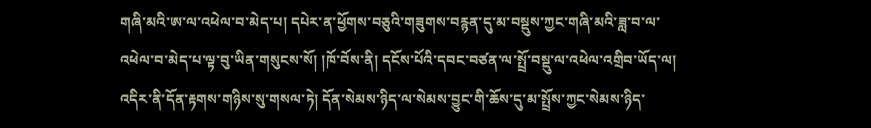གཞི་མའི་ཨ་ལ་འཕེལ་བ་མེད་པ། དཔེར་ན་ཕྱོགས་བཅུའི་གཟུགས་བརྙན་དུ་མ་བསྡུས་ཀྱང་གཞི་མའི་ཟླ་བ་ལ་འཕེལ་བ་མེད་པ་ལྟ་བུ་ཡིན་གསུངས་སོ། །ཁོ་བོས་ནི། དངོས་པོའི་དབང་བཙན་ལ་སྤྲོ་བསྡུ་ལ་འཕེལ་འགྲིབ་ཡོད་ལ། འདིར་ནི་དོན་རྟགས་གཉིས་སུ་གསལ་ཏེ། དོན་སེམས་ཉིད་ལ་སེམས་བྱུང་གི་ཆོས་དུ་མ་སྤྲོས་ཀྱང་སེམས་ཉིད་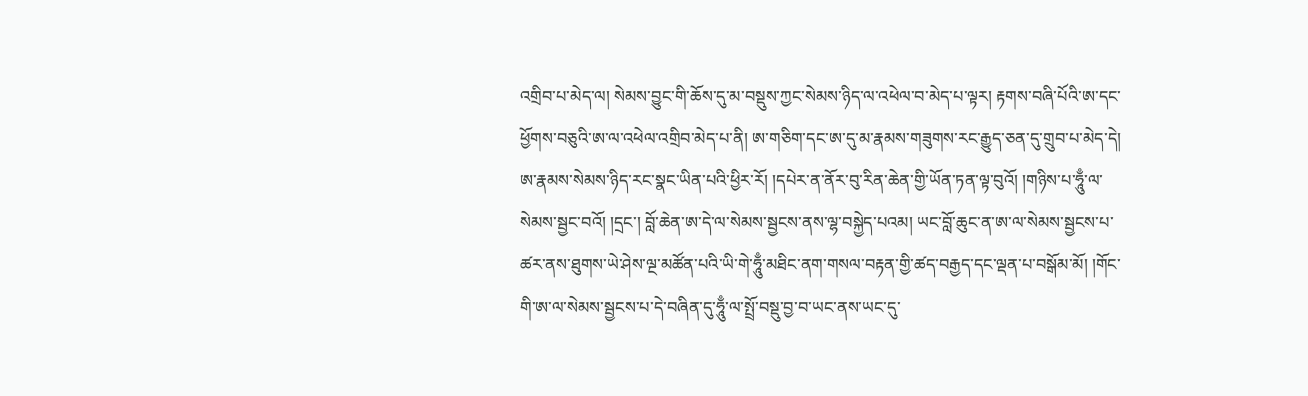འགྲིབ་པ་མེད་ལ། སེམས་བྱུང་གི་ཆོས་དུ་མ་བསྡུས་ཀྱང་སེམས་ཉིད་ལ་འཕེལ་བ་མེད་པ་ལྟར། རྟགས་བཞི་པོའི་ཨ་དང་ཕྱོགས་བཅུའི་ཨ་ལ་འཕེལ་འགྲིབ་མེད་པ་ནི། ཨ་གཅིག་དང་ཨ་དུ་མ་རྣམས་གཟུགས་རང་རྒྱུད་ཅན་དུ་གྲུབ་པ་མེད་དེ། ཨ་རྣམས་སེམས་ཉིད་རང་སྣང་ཡིན་པའི་ཕྱིར་རོ། །དཔེར་ན་ནོར་བུ་རིན་ཆེན་གྱི་ཡོན་ཏན་ལྟ་བུའོ། །གཉིས་པ་ཧཱུྃ་ལ་སེམས་སྦྱང་བའོ། །དྲང་། བློ་ཆེན་ཨ་དེ་ལ་སེམས་སྦྱངས་ནས་ལྷ་བསྐྱེད་པའམ། ཡང་བློ་ཆུང་ན་ཨ་ལ་སེམས་སྦྱངས་པ་ཚར་ནས་ཐུགས་ཡེ་ཤེས་ལྔ་མཚོན་པའི་ཡི་གེ་ཧཱུྃ་མཐིང་ནག་གསལ་བརྟན་གྱི་ཚད་བརྒྱད་དང་ལྡན་པ་བསྒོམ་མོ། །གོང་གི་ཨ་ལ་སེམས་སྦྱངས་པ་དེ་བཞིན་དུ་ཧཱུྃ་ལ་སྤྲོ་བསྡུ་བྱ་བ་ཡང་ནས་ཡང་དུ་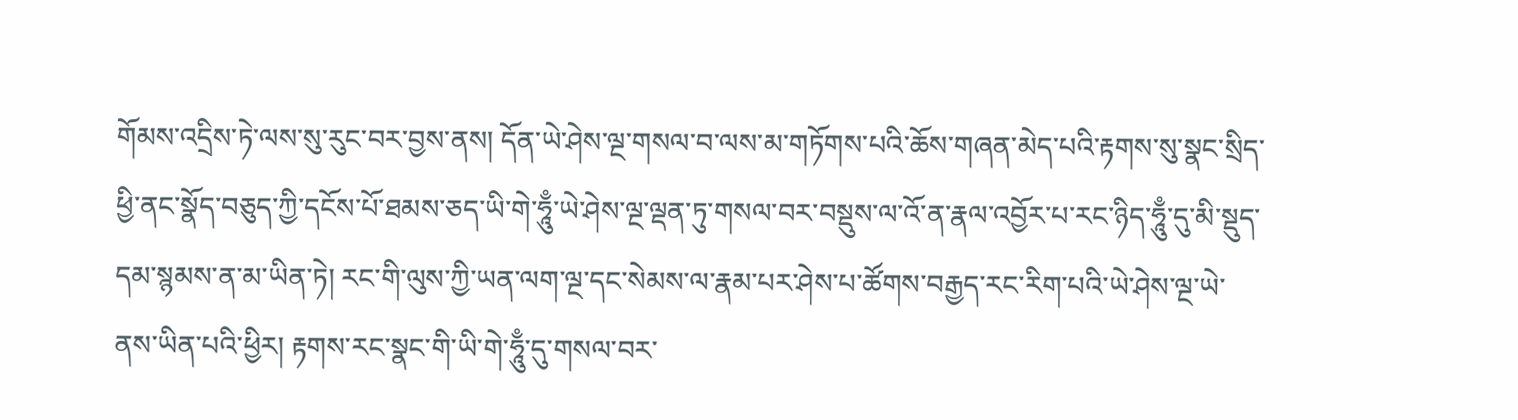གོམས་འདྲིས་ཏེ་ལས་སུ་རུང་བར་བྱས་ནས། དོན་ཡེ་ཤེས་ལྔ་གསལ་བ་ལས་མ་གཏོགས་པའི་ཆོས་གཞན་མེད་པའི་རྟགས་སུ་སྣང་སྲིད་ཕྱི་ནང་སྣོད་བཅུད་ཀྱི་དངོས་པོ་ཐམས་ཅད་ཡི་གེ་ཧཱུྃ་ཡེ་ཤེས་ལྔ་ལྡན་ཏུ་གསལ་བར་བསྡུས་ལ་འོ་ན་རྣལ་འབྱོར་པ་རང་ཉིད་ཧཱུྃ་དུ་མི་སྡུད་དམ་སྙམས་ན་མ་ཡིན་ཏེ། རང་གི་ལུས་ཀྱི་ཡན་ལག་ལྔ་དང་སེམས་ལ་རྣམ་པར་ཤེས་པ་ཚོགས་བརྒྱད་རང་རིག་པའི་ཡེ་ཤེས་ལྔ་ཡེ་ནས་ཡིན་པའི་ཕྱིར། རྟགས་རང་སྣང་གི་ཡི་གེ་ཧཱུྃ་དུ་གསལ་བར་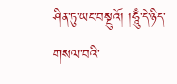ཤིན་ཏུ་ཡང་བསྔུའོ། །ཧཱུྃ་དེ་ཉིད་གསལ་བའི་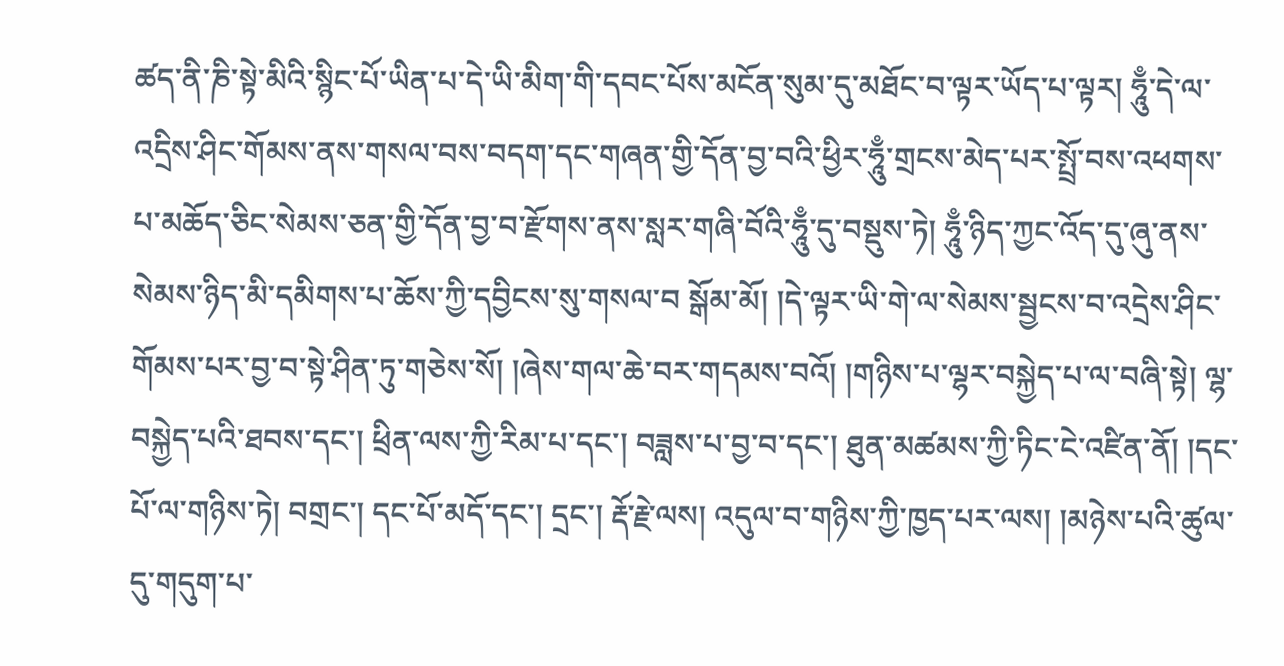ཚད་ནི་ཎི་སྟེ་མིའི་སྙིང་པོ་ཡིན་པ་དེ་ཡི་མིག་གི་དབང་པོས་མངོན་སུམ་དུ་མཐོང་བ་ལྟར་ཡོད་པ་ལྟར། ཧཱུྃ་དེ་ལ་འདྲིས་ཤིང་གོམས་ནས་གསལ་བས་བདག་དང་གཞན་གྱི་དོན་བྱ་བའི་ཕྱིར་ཧཱུྃ་གྲངས་མེད་པར་སྤྲོ་བས་འཕགས་པ་མཆོད་ཅིང་སེམས་ཅན་གྱི་དོན་བྱ་བ་རྫོགས་ནས་སླར་གཞི་བོའི་ཧཱུྃ་དུ་བསྡུས་ཏེ། ཧཱུྃ་ཉིད་ཀྱང་འོད་དུ་ཞུ་ནས་སེམས་ཉིད་མི་དམིགས་པ་ཆོས་ཀྱི་དབྱིངས་སུ་གསལ་བ སྒོམ་མོ། །དེ་ལྟར་ཡི་གེ་ལ་སེམས་སྦྱངས་བ་འདྲེས་ཤིང་གོམས་པར་བྱ་བ་སྟེ་ཤིན་ཏུ་གཅེས་སོ། །ཞེས་གལ་ཆེ་བར་གདམས་བའོ། །གཉིས་པ་ལྷར་བསྐྱེད་པ་ལ་བཞི་སྟེ། ལྷ་བསྐྱེད་པའི་ཐབས་དང་། ཕྲིན་ལས་ཀྱི་རིམ་པ་དང་། བཟླས་པ་བྱ་བ་དང་། ཐུན་མཚམས་ཀྱི་ཏིང་ངེ་འཛིན་ནོ། །དང་པོ་ལ་གཉིས་ཏེ། བགྲང་། དང་པོ་མདོ་དང་། དྲང་། རྡོ་རྗེ་ལས། འདུལ་བ་གཉིས་ཀྱི་ཁྱད་པར་ལས། །མཉེས་པའི་ཚུལ་དུ་གདུག་པ་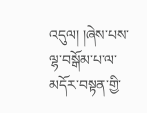འདུལ། །ཞེས་པས་ལྷ་བསྒོམ་པ་ལ་མདོར་བསྟན་གྱི་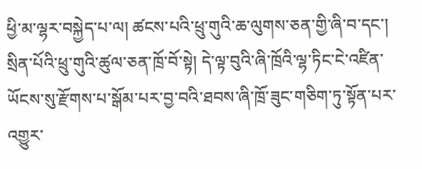ཕྱི་མ་ལྷར་བསྐྱེད་པ་ལ། ཚངས་པའི་ཕྲུ་གུའི་ཆ་ལུགས་ཅན་གྱི་ཞི་བ་དང་། སྲིན་པོའི་ཕྲུ་གུའི་ཚུལ་ཅན་ཁྲོ་བོ་སྟེ། དེ་ལྟ་བུའི་ཞི་ཁྲོའི་ལྷ་ཏིང་ངེ་འཛིན་ཡོངས་སུ་རྫོགས་པ་སྒོམ་པར་བྱ་བའི་ཐབས་ཞི་ཁྲོ་ཟུང་གཅིག་ཏུ་སྟོན་པར་འགྱུར་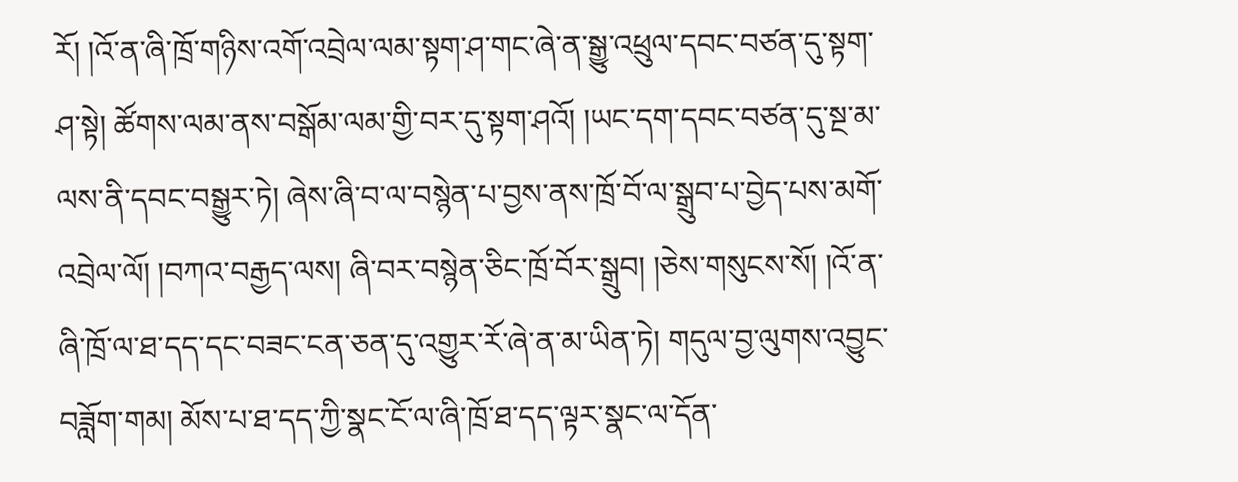རོ། །འོ་ན་ཞི་ཁྲོ་གཉིས་འགོ་འབྲེལ་ལམ་སྟག་ཤ་གང་ཞེ་ན་སྒྱུ་འཕྲུལ་དབང་བཙན་དུ་སྟག་ཤ་སྟེ། ཚོགས་ལམ་ནས་བསྒོམ་ལམ་གྱི་བར་དུ་སྟག་ཤའོ། །ཡང་དག་དབང་བཙན་དུ་སྔ་མ་ལས་ནི་དབང་བསྒྱུར་ཏེ། ཞེས་ཞི་བ་ལ་བསྙེན་པ་བྱས་ནས་ཁྲོ་བོ་ལ་སྒྲུབ་པ་བྱེད་པས་མགོ་འབྲེལ་ལོ། །བཀའ་བརྒྱད་ལས། ཞི་བར་བསྙེན་ཅིང་ཁྲོ་བོར་སྒྲུབ། །ཅེས་གསུངས་སོ། །འོ་ན་ཞི་ཁྲོ་ལ་ཐ་དད་དང་བཟང་ངན་ཅན་དུ་འགྱུར་རོ་ཞེ་ན་མ་ཡིན་ཏེ། གདུལ་བྱ་ལུགས་འབྱུང་བཟློག་གམ། མོས་པ་ཐ་དད་ཀྱི་སྣང་ངོ་ལ་ཞི་ཁྲོ་ཐ་དད་ལྟར་སྣང་ལ་དོན་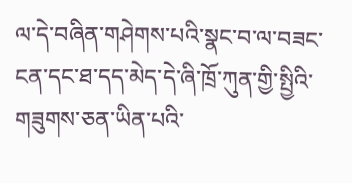ལ་དེ་བཞིན་གཤེགས་པའི་སྣང་བ་ལ་བཟང་ངན་དང་ཐ་དད་མེད་དེ་ཞི་ཁྲོ་ཀུན་གྱི་སྤྱིའི་གཟུགས་ཅན་ཡིན་པའི་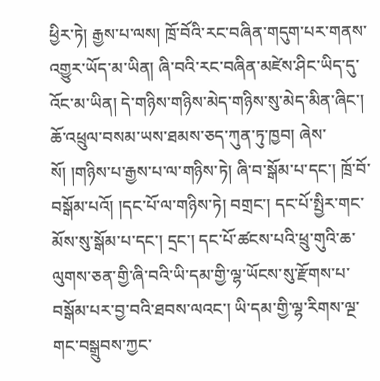ཕྱིར་ཏེ། རྒྱས་པ་ལས། ཁྲོ་བོའི་རང་བཞིན་གདུག་པར་གནས་འགྱུར་ཡོད་མ་ཡིན། ཞི་བའི་རང་བཞིན་མཛེས་ཤིང་ཡིད་དུ་འོང་མ་ཡིན། དེ་གཉིས་གཉིས་མེད་གཉིས་སུ་མེད་མིན་ཞིང་། ཆོ་འཕྲུལ་བསམ་ཡས་ཐམས་ཅད་ཀུན་ཏུ་ཁྱབ། ཞེས་སོ། །གཉིས་པ་རྒྱས་པ་ལ་གཉིས་ཏེ། ཞི་བ་སྒོམ་པ་དང་། ཁྲོ་བོ་བསྒོམ་པའོ། །དང་པོ་ལ་གཉིས་ཏེ། བགྲང་། དང་པོ་སྤྱིར་གང་མོས་སུ་སྒོམ་པ་དང་། དྲང་། དང་པོ་ཚངས་པའི་ཕྲུ་གུའི་ཆ་ལུགས་ཅན་གྱི་ཞི་བའི་ཡི་དམ་གྱི་ལྷ་ཡོངས་སུ་རྫོགས་པ་བསྒོམ་པར་བྱ་བའི་ཐབས་ལའང་། ཡི་དམ་གྱི་ལྷ་རིགས་ལྔ་གང་བསྒྲུབས་ཀྱང་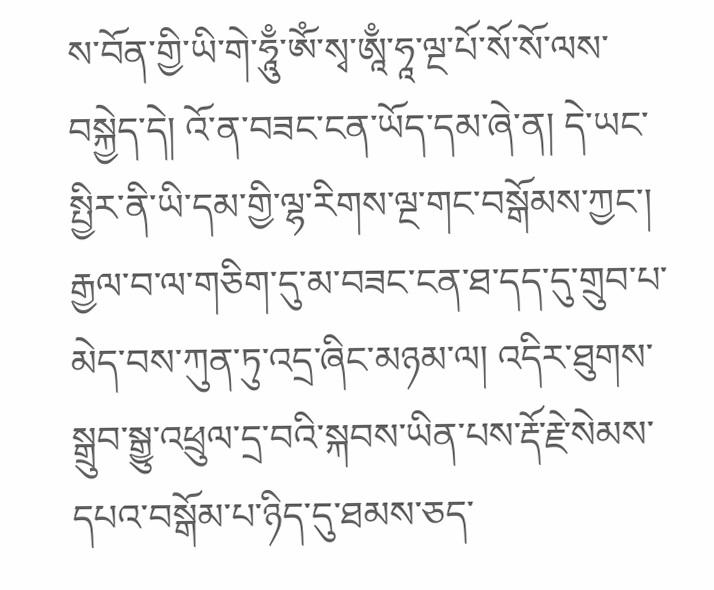ས་བོན་གྱི་ཡི་གེ་ཧཱུྃ་ༀ་སྭ་ཨཱྃ་ཧཱ་ལྔ་པོ་སོ་སོ་ལས་བསྐྱེད་དེ། འོ་ན་བཟང་ངན་ཡོད་དམ་ཞེ་ན། དེ་ཡང་སྤྱིར་ནི་ཡི་དམ་གྱི་ལྷ་རིགས་ལྔ་གང་བསྒོམས་ཀྱང་། རྒྱལ་བ་ལ་གཅིག་དུ་མ་བཟང་ངན་ཐ་དད་དུ་གྲུབ་པ་མེད་བས་ཀུན་ཏུ་འདྲ་ཞིང་མཉམ་ལ། འདིར་ཐུགས་སྒྲུབ་སྒྱུ་འཕྲུལ་དྲ་བའི་སྐབས་ཡིན་པས་རྡོ་རྗེ་སེམས་དཔའ་བསྒོམ་པ་ཉིད་དུ་ཐམས་ཅད་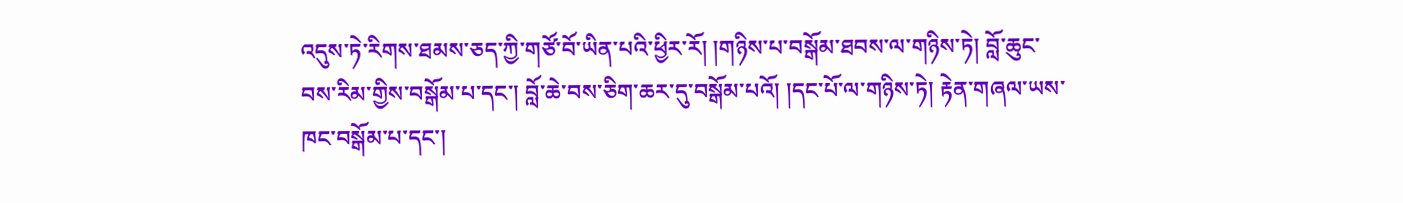འདུས་ཏེ་རིགས་ཐམས་ཅད་ཀྱི་གཙོ་བོ་ཡིན་པའི་ཕྱིར་རོ། །གཉིས་པ་བསྒོམ་ཐབས་ལ་གཉིས་ཏེ། བློ་ཆུང་བས་རིམ་གྱིས་བསྒོམ་པ་དང་། བློ་ཆེ་བས་ཅིག་ཆར་དུ་བསྒོམ་པའོ། །དང་པོ་ལ་གཉིས་ཏེ། རྟེན་གཞལ་ཡས་ཁང་བསྒོམ་པ་དང་།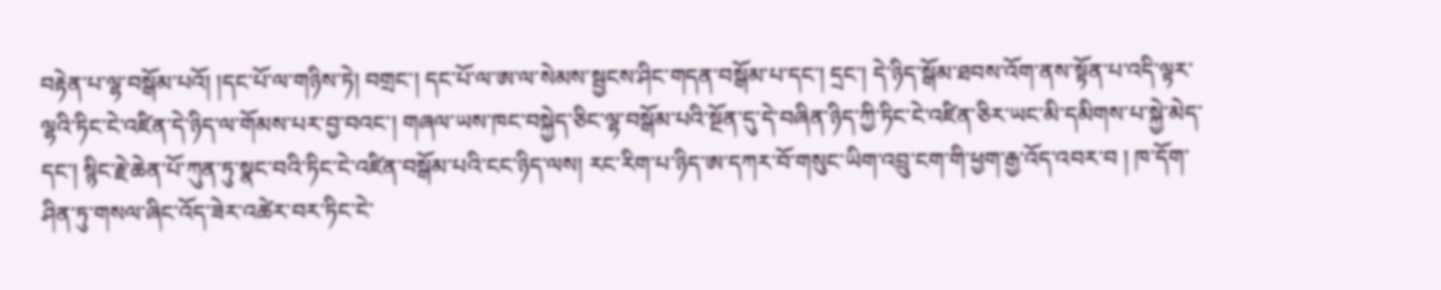བརྟེན་པ་ལྷ་བསྒོམ་པའོ། །དང་པོ་ལ་གཉིས་ཏེ། བགྲང་། དང་པོ་ལ་ཨ་ལ་སེམས་སྦྱངས་ཤིང་གདན་བསྒོམ་པ་དང་། དྲང་། དེ་ཉིད་སྒོམ་ཐབས་འོག་ནས་སྟོན་པ་འདི་ལྟར་ལྷའི་ཏིང་ངེ་འཛིན་དེ་ཉིད་ལ་གོམས་པར་བྱ་བའང་། གཞལ་ཡས་ཁང་བསྐྱེད་ཅིང་ལྷ་བསྒོམ་པའི་སྔོན་དུ་དེ་བཞིན་ཉིད་ཀྱི་ཏིང་ངེ་འཛིན་ཅིར་ཡང་མི་དམིགས་པ་སྐྱེ་མེད་དང་། སྙིང་རྗེ་ཆེན་པོ་ཀུན་ཏུ་སྣང་བའི་ཏིང་ངེ་འཛིན་བསྒོམ་པའི་ངང་ཉིད་ལས། རང་རིག་པ་ཉིད་ཨ་དཀར་བོ་གསུང་ཡིག་འབྲུ་ངག་གི་ཕྱག་རྒྱ་འོད་འབར་བ ། ཁ་དོག་ཤིན་ཏུ་གསལ་ཞིང་འོད་ཟེར་འཚེར་བར་ཏིང་ངེ་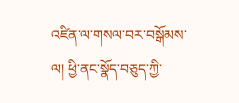འཛིན་ལ་གསལ་བར་བསྒོམས་ལ། ཕྱི་ནང་སྣོད་བཅུད་ཀྱི་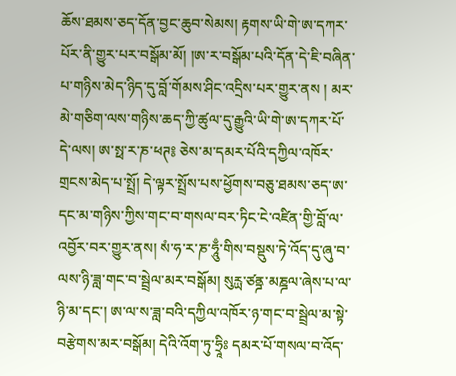ཆོས་ཐམས་ཅད་དོན་བྱང་ཆུབ་སེམས། རྟགས་ཡི་གེ་ཨ་དཀར་པོར་ནི་གྱུར་པར་བསྒོམ་མོ། །ཨ་ར་བསྒོམ་པའི་དོན་དེ་ཇི་བཞིན་པ་གཉིས་མེད་ཉིད་དུ་བློ་གོམས་ཤིང་འདྲིས་པར་གྱུར་ནས ། མར་མེ་གཅིག་ལས་གཉིས་ཆད་ཀྱི་ཚུལ་དུ་རྒྱུའི་ཡི་གེ་ཨ་དཀར་པོ་དེ་ལས། ཨ་སྥ་ར་ཎ་ཕཊ༔ ཅེས་མ་དམར་པོའི་དཀྱིལ་འཁོར་གྲངས་མེད་པ་སྤྲོ། དེ་ལྟར་སྤྲོས་པས་ཕྱོགས་བཅུ་ཐམས་ཅད་ཨ་དང་མ་གཉིས་ཀྱིས་གང་བ་གསལ་བར་ཏིང་ངེ་འཛིན་གྱི་བློ་ལ་འབྱོར་བར་གྱུར་ནས། སཾ་ཧ་ར་ཎ་ཧཱུྃ་གིས་བསྡུས་ཏེ་འོད་དུ་ཞུ་བ་ལས་ཉི་ཟླ་གང་བ་སྦྲེལ་མར་བསྒོམ། སུརྻ་ཙནྜ་མཎྜལ་ཞེས་པ་ལ་ཉི་མ་དང་། ཨ་ལ་ས་ཟླ་བའི་དཀྱིལ་འཁོར་ཉ་གང་བ་སྦྲེལ་མ་སྟེ་བརྩེགས་མར་བསྒོམ། དེའི་འོག་ཏུ་ཧྲཱིཿ དམར་པོ་གསལ་བ་འོད་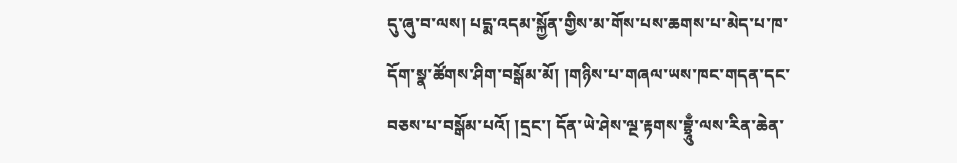དུ་ཞུ་བ་ལས། པདྨ་འདམ་སྐྱོན་གྱིས་མ་གོས་པས་ཆགས་པ་མེད་པ་ཁ་དོག་སྣ་ཚོགས་ཤིག་བསྒོམ་མོ། །གཉིས་པ་གཞལ་ཡས་ཁང་གདན་དང་བཅས་པ་བསྒོམ་པའོ། །དྲང་། དོན་ཡེ་ཤེས་ལྔ་རྟགས་བྷྲཱུྃ་ལས་རིན་ཆེན་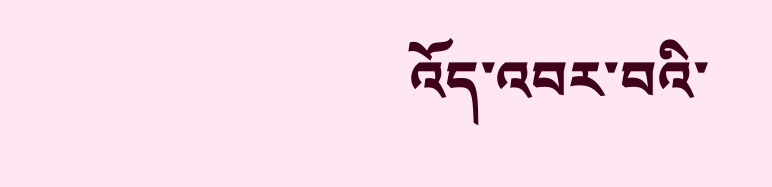འོད་འབར་བའི་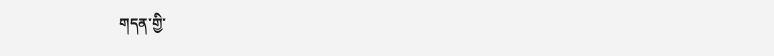གདན་གྱི་